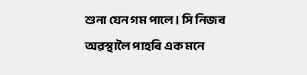শুনা যেন গম পালে। সি নিজৰ অৱস্থালৈ পাহৰি এক মনে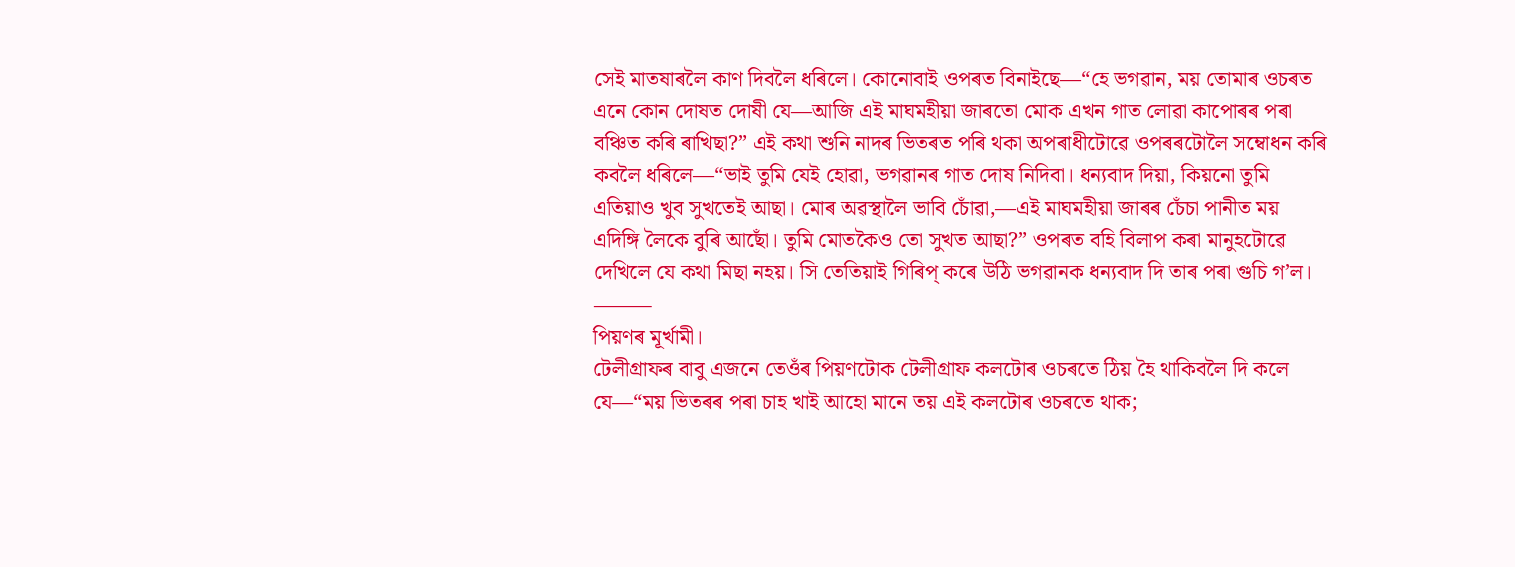সেই মাতষাৰলৈ কাণ দিবলৈ ধৰিলে। কোনোবাই ওপৰত বিনাইছে—“হে ভগৱান, ময় তোমাৰ ওচৰত এনে কোন দোষত দোষী যে—আজি এই মাঘমহীয়া জাৰতো মোক এখন গাত লোৱা কাপোৰৰ পৰা বঞ্চিত কৰি ৰাখিছা?” এই কথা শুনি নাদৰ ভিতৰত পৰি থকা অপৰাধীটোৱে ওপৰৰটোলৈ সম্বোধন কৰি কবলৈ ধৰিলে—“ভাই তুমি যেই হোৱা, ভগৱানৰ গাত দোষ নিদিবা। ধন্যবাদ দিয়া, কিয়নো তুমি এতিয়াও খুব সুখতেই আছা। মোৰ অৱস্থালৈ ভাবি চোঁৱা,—এই মাঘমহীয়া জাৰৰ চেঁচা পানীত ময় এদিঙ্গি লৈকে বুৰি আছোঁ। তুমি মোতকৈও তো সুখত আছা?” ওপৰত বহি বিলাপ কৰা মানুহটোৱে দেখিলে যে কথা মিছা নহয়। সি তেতিয়াই গিৰিপ্ কৰে উঠি ভগৱানক ধন্যবাদ দি তাৰ পৰা গুচি গ’ল।
⸻
পিয়ণৰ মূৰ্খামী।
টেলীগ্ৰাফৰ বাবু এজনে তেওঁৰ পিয়ণটোক টেলীগ্ৰাফ কলটোৰ ওচৰতে ঠিয় হৈ থাকিবলৈ দি কলে যে—“ময় ভিতৰৰ পৰা চাহ খাই আহো মানে তয় এই কলটোৰ ওচৰতে থাক;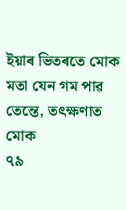ইয়াৰ ভিতৰতে মোক মতা যেন গম পাৱ তেন্তে, তৎক্ষণাত মোক
৭৯